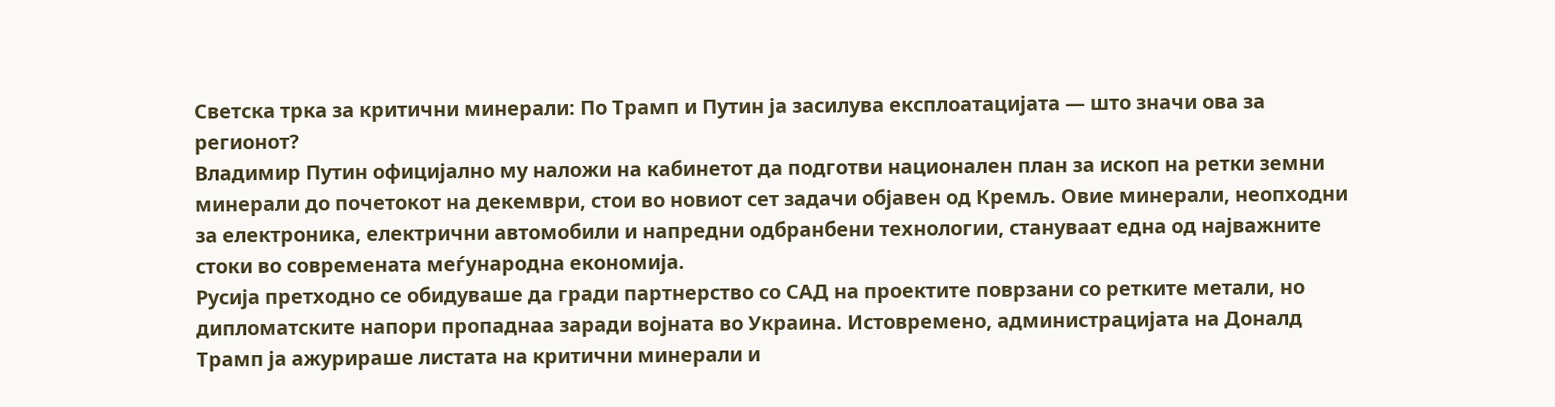Светска трка за критични минерали: По Трамп и Путин ја засилува експлоатацијата — што значи ова за регионот?
Владимир Путин официјално му наложи на кабинетот да подготви национален план за ископ на ретки земни минерали до почетокот на декември, стои во новиот сет задачи објавен од Кремљ. Овие минерали, неопходни за електроника, електрични автомобили и напредни одбранбени технологии, стануваат една од најважните стоки во современата меѓународна економија.
Русија претходно се обидуваше да гради партнерство со САД на проектите поврзани со ретките метали, но дипломатските напори пропаднаа заради војната во Украина. Истовремено, администрацијата на Доналд Трамп ја ажурираше листата на критични минерали и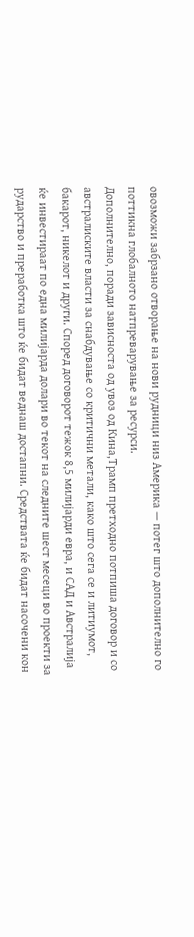овозможи забрзано отворање на нови рудници низ Америка — потег што дополнително го поттикна глобалното натпреварување за ресурси.
Дополнително, поради зависноста од увоз од Кина,Трамп претходно потпиша договор и со австралиските власти за снабдување со критични метали, како што сега се и литиумот, бакарот, никелот и други. Според договорот тежок 8,5 милијарди евра, и САД и Австралија ќе инвестираат по една милијарда долари во текот на следните шест месеци во проекти за рударство и преработка што ќе бидат веднаш достапни. Средствата ќе бидат насочени кон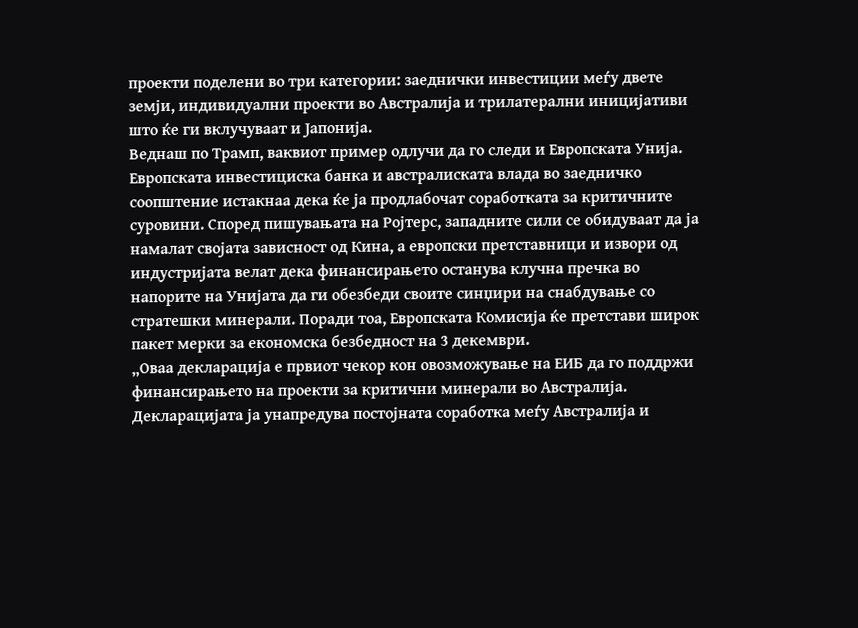проекти поделени во три категории: заеднички инвестиции меѓу двете земји, индивидуални проекти во Австралија и трилатерални иницијативи што ќе ги вклучуваат и Јапонија.
Веднаш по Трамп, ваквиот пример одлучи да го следи и Европската Унија. Европската инвестициска банка и австралиската влада во заедничко соопштение истакнаа дека ќе ја продлабочат соработката за критичните суровини. Според пишувањата на Ројтерс, западните сили се обидуваат да ја намалат својата зависност од Кина, а европски претставници и извори од индустријата велат дека финансирањето останува клучна пречка во напорите на Унијата да ги обезбеди своите синџири на снабдување со стратешки минерали. Поради тоа, Европската Комисија ќе претстави широк пакет мерки за економска безбедност на 3 декември.
„Оваа декларација е првиот чекор кон овозможување на ЕИБ да го поддржи финансирањето на проекти за критични минерали во Австралија. Декларацијата ја унапредува постојната соработка меѓу Австралија и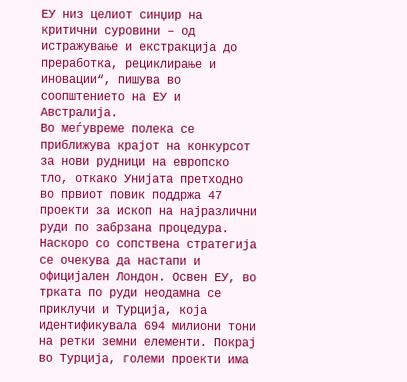ЕУ низ целиот синџир на критични суровини – од истражување и екстракција до преработка, рециклирање и иновации“, пишува во соопштението на ЕУ и Австралија.
Во меѓувреме полека се приближува крајот на конкурсот за нови рудници на европско тло, откако Унијата претходно во првиот повик поддржа 47 проекти за ископ на најразлични руди по забрзана процедура. Наскоро со сопствена стратегија се очекува да настапи и официјален Лондон. Освен ЕУ, во трката по руди неодамна се приклучи и Турција, која идентификувала 694 милиони тони на ретки земни елементи. Покрај во Турција, големи проекти има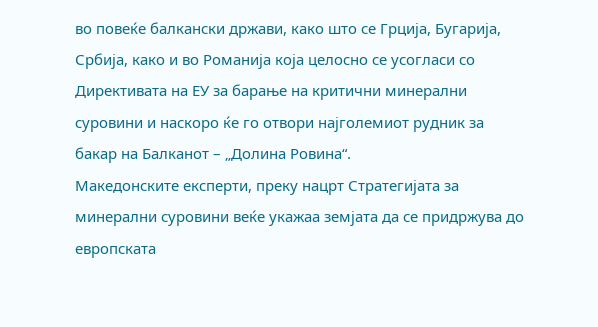во повеќе балкански држави, како што се Грција, Бугарија, Србија, како и во Романија која целосно се усогласи со Директивата на ЕУ за барање на критични минерални суровини и наскоро ќе го отвори најголемиот рудник за бакар на Балканот – „Долина Ровина“.
Македонските експерти, преку нацрт Стратегијата за минерални суровини веќе укажаа земјата да се придржува до европската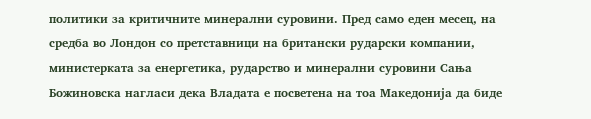политики за критичните минерални суровини. Пред само еден месец, на средба во Лондон со претставници на британски рударски компании, министерката за енергетика, рударство и минерални суровини Сања Божиновска нагласи дека Владата е посветена на тоа Македонија да биде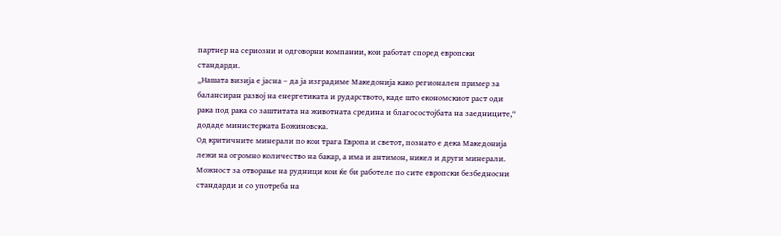партнер на сериозни и одговорни компании, кои работат според европски стандарди.
„Нашата визија е јасна – да ја изградиме Македонија како регионален пример за балансиран развој на енергетиката и рударството, каде што економскиот раст оди рака под рака со заштитата на животната средина и благосостојбата на заедниците,“ додаде министерката Божиновска.
Од критичните минерали по кои трага Европа и светот, познато е дека Македонија лежи на огромно количество на бакар, а има и антимон, никел и други минерали. Можност за отворање на рудници кои ќе би работеле по сите европски безбедносни стандарди и со употреба на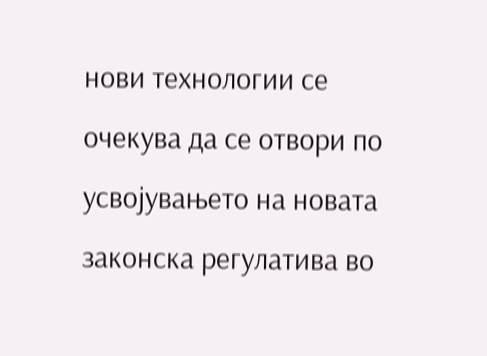нови технологии се очекува да се отвори по усвојувањето на новата законска регулатива во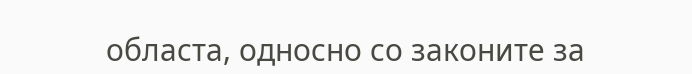областа, односно со законите за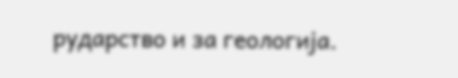рударство и за геологија.